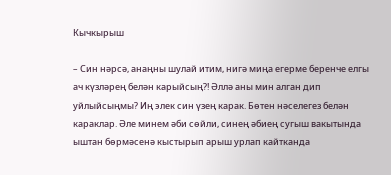Кычкырыш

– Син нәрсә, анаңны шулай итим, нигә миңа егерме беренче елгы ач күзләрең белән карыйсың?! Әллә аны мин алган дип уйлыйсыңмы? Иң элек син үзең карак. Бөтен нәселегез белән караклар. Әле минем әби сөйли, синең әбиең сугыш вакытында ыштан бөрмәсенә кыстырып арыш урлап кайтканда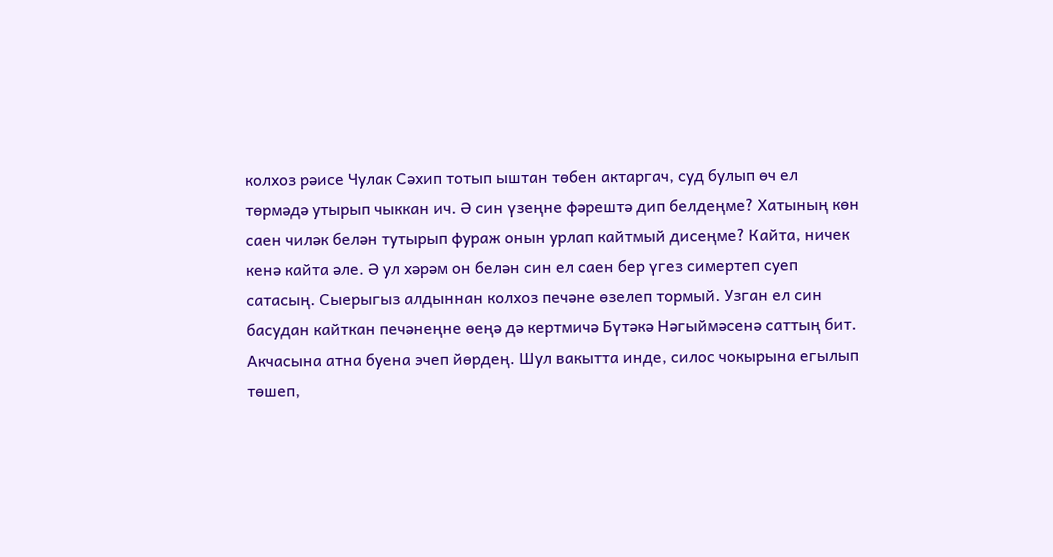колхоз рәисе Чулак Сәхип тотып ыштан төбен актаргач, суд булып өч ел төрмәдә утырып чыккан ич. Ә син үзеңне фәрештә дип белдеңме? Хатының көн саен чиләк белән тутырып фураж онын урлап кайтмый дисеңме? Кайта, ничек кенә кайта әле. Ә ул хәрәм он белән син ел саен бер үгез симертеп суеп сатасың. Сыерыгыз алдыннан колхоз печәне өзелеп тормый. Узган ел син басудан кайткан печәнеңне өеңә дә кертмичә Бүтәкә Нәгыймәсенә саттың бит. Акчасына атна буена эчеп йөрдең. Шул вакытта инде, силос чокырына егылып төшеп,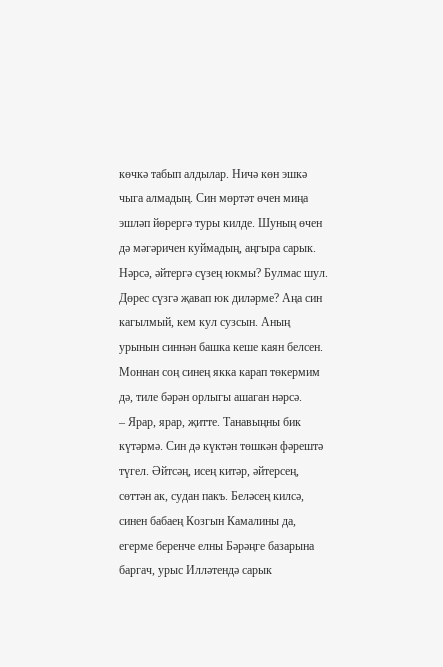көчкә табып алдылар. Ничә көн эшкә чыга алмадың. Син мөртәт өчен миңа эшләп йөрергә туры килде. Шуның өчен дә мәгәричен куймадың, аңгыра сарык. Нәрсә, әйтергә сүзең юкмы? Булмас шул. Дөрес сүзгә җавап юк диләрме? Аңа син кагылмый, кем кул сузсын. Аның урынын синнән башка кеше каян белсен. Моннан соң синең якка карап төкермим дә, тиле бәрән орлыгы ашаган нәрсә.
– Ярар, ярар, җитте. Танавыңны бик күтәрмә. Син дә күктән төшкән фәрештә түгел. Әйтсәң, исең китәр, әйтерсең, сөттән ак, судан пакъ. Беләсең килсә, синен бабаең Козгын Камалины да, егерме беренче елны Бәрәңге базарына баргач, урыс Илләтендә сарык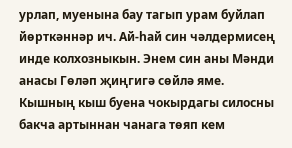урлап, муенына бау тагып урам буйлап йөрткәннәр ич. Ай-һай син чәлдермисең инде колхозныкын. Энем син аны Мәнди анасы Гөләп җиңгигә сөйлә яме. Кышның кыш буена чокырдагы силосны бакча артыннан чанага төяп кем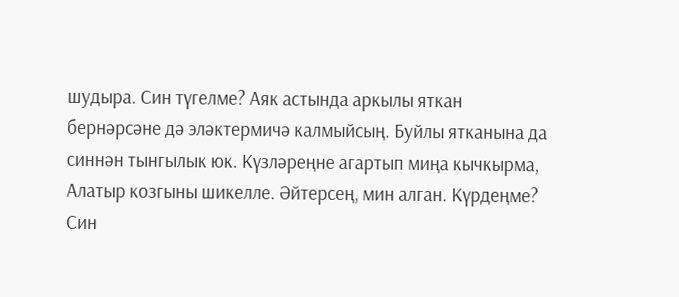шудыра. Син түгелме? Аяк астында аркылы яткан бернәрсәне дә эләктермичә калмыйсың. Буйлы ятканына да синнән тынгылык юк. Күзләреңне агартып миңа кычкырма, Алатыр козгыны шикелле. Әйтерсең, мин алган. Күрдеңме? Син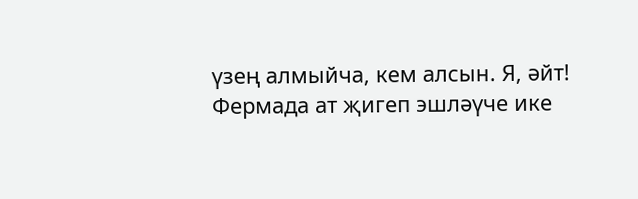үзең алмыйча, кем алсын. Я, әйт!
Фермада ат җигеп эшләүче ике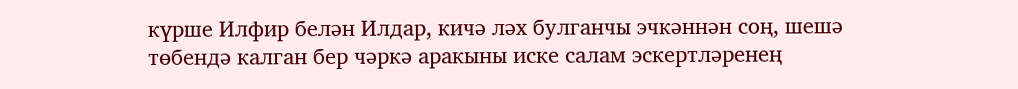күрше Илфир белән Илдар, кичә ләх булганчы эчкәннән соң, шешә төбендә калган бер чәркә аракыны иске салам эскертләренең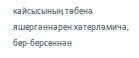кайсысының төбенә яшергәннәрен хәтерләмичә, бер-берсеннән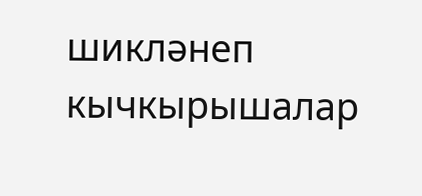шикләнеп кычкырышалар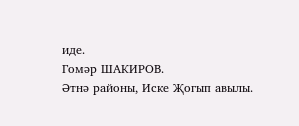иде.
Гомәр ШАКИРОВ.
Әтнә районы, Иске Җогып авылы.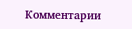Комментарии